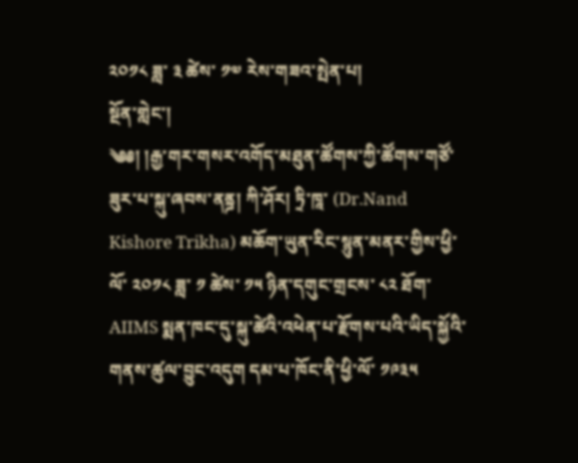༢༠༡༨ ཟླ་ ༣ ཚེས་ ༡༧ རེས་གཟའ་སྤེན་པ།
སྔོན་གླེང་།
༄༅། །རྒྱ་གར་གསར་འགོད་མཐུན་ཚོགས་ཀྱི་ཚོགས་གཙོ་ཟུར་པ་སྐུ་ཞབས་ནནྜ། ཀི་ཤོར། ཏྲི་ཁཱ་ (Dr.Nand Kishore Trikha) མཆོག་ཡུན་རིང་སྙུན་མནར་གྱིས་ཕྱི་ལོ་ ༢༠༡༨ ཟླ་ ༡ ཚེས་ ༡༥ ཉིན་དགུང་གྲངས་ ༨༢ ཐོག་ AIIMS སྨན་ཁང་དུ་སྐུ་ཚེའི་འཕེན་པ་རྫོགས་པའི་ཡིད་སྐྱོའི་གནས་ཚུལ་བྱུང་འདུག དམ་པ་ཁོང་ནི་ཕྱི་ལོ་ ༡༩༣༥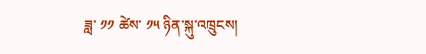ཟླ་ ༡༡ ཚེས་ ༡༥ ཉིན་སྐུ་འཁྲུངས།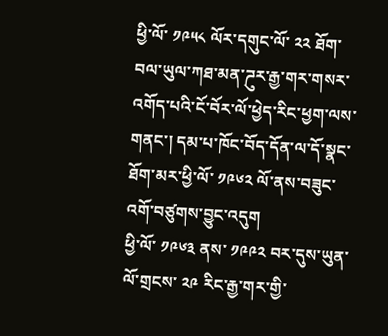ཕྱི་ལོ་ ༡༩༥༨ ལོར་དགུང་ལོ་ ༢༢ ཐོག་བལ་ཡུལ་ཀཐ་མན་ཌུར་རྒྱ་གར་གསར་འགོད་པའི་ངོ་བོར་ལོ་ཕྱེད་རིང་ཕྱག་ལས་གནང་། དམ་པ་ཁོང་བོད་དོན་ལ་དོ་སྣང་ཐོག་མར་ཕྱི་ལོ་ ༡༩༦༢ ལོ་ནས་བཟུང་འགོ་བཙུགས་བྱུང་འདུག
ཕྱི་ལོ་ ༡༩༦༣ ནས་ ༡༩༩༢ བར་དུས་ཡུན་ལོ་གྲངས་ ༢༩ རིང་རྒྱ་གར་གྱི་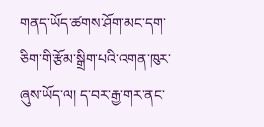གནད་ཡོད་ཚགས་ཤོག་མང་དག་ཅིག་གི་རྩོམ་སྒྲིག་པའི་འགན་ཁུར་ཞུས་ཡོད་ལ། ད་བར་རྒྱ་གར་ནང་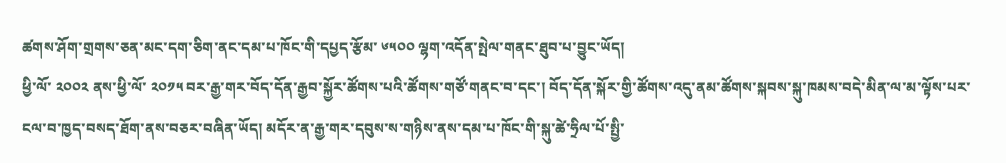ཚགས་ཤོག་གྲགས་ཅན་མང་དག་ཅིག་ནང་དམ་པ་ཁོང་གི་དཔྱད་རྩོམ་ ༦༥༠༠ ལྷག་འདོན་སྤེལ་གནང་ཐུབ་པ་བྱུང་ཡོད།
ཕྱི་ལོ་ ༢༠༠༢ ནས་ཕྱི་ལོ་ ༢༠༡༥ བར་རྒྱ་གར་བོད་དོན་རྒྱབ་སྐྱོར་ཚོགས་པའི་ཚོགས་གཙོ་གནང་བ་དང་། བོད་དོན་སྐོར་གྱི་ཚོགས་འདུ་ནམ་ཚོགས་སྐབས་སྐུ་ཁམས་བདེ་མིན་ལ་མ་ལྟོས་པར་ངལ་བ་ཁྱད་བསད་ཐོག་ནས་བཅར་བཞིན་ཡོད། མདོར་ན་རྒྱ་གར་དབུས་ས་གཉིས་ནས་དམ་པ་ཁོང་གི་སྐུ་ཚེ་ཧྲིལ་པོ་སྤྱི་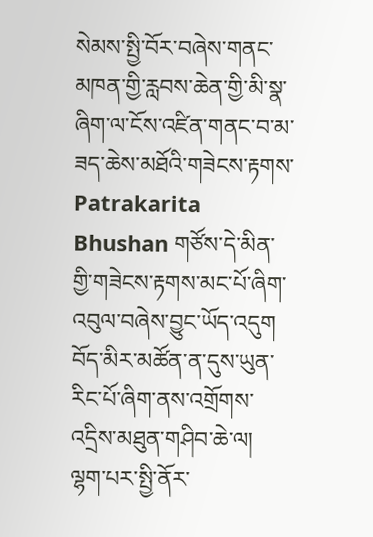སེམས་སྤྱི་བོར་བཞེས་གནང་མཁན་གྱི་རླབས་ཆེན་གྱི་མི་སྣ་ཞིག་ལ་ངོས་འཛིན་གནང་བ་མ་ཟད་ཆེས་མཐོའི་གཟེངས་རྟགས་ Patrakarita Bhushan གཙོས་དེ་མིན་གྱི་གཟེངས་རྟགས་མང་པོ་ཞིག་འབུལ་བཞེས་བྱུང་ཡོད་འདུག
བོད་མིར་མཚོན་ན་དུས་ཡུན་རིང་པོ་ཞིག་ནས་འགྲོགས་འདྲིས་མཐུན་གཤིབ་ཆེ་ལ། ལྷག་པར་སྤྱི་ནོར་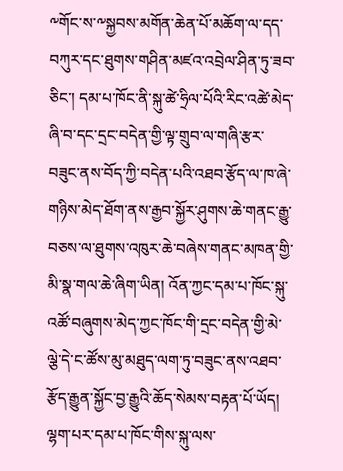༸གོང་ས་༸སྐྱབས་མགོན་ཆེན་པོ་མཆོག་ལ་དད་བཀུར་དང་ཐུགས་གཤིན་མཛའ་འབྲེལ་ཤིན་ཏུ་ཟབ་ཅིང་། དམ་པ་ཁོང་ནི་སྐུ་ཚེ་ཧྲིལ་པོའི་རིང་འཚེ་མེད་ཞི་བ་དང་དྲང་བདེན་གྱི་ལྟ་གྲུབ་ལ་གཞི་རྩར་བཟུང་ནས་བོད་ཀྱི་བདེན་པའི་འཐབ་རྩོད་ལ་ཁ་ཞེ་གཉིས་མེད་ཐོག་ནས་རྒྱབ་སྐྱོར་ཤུགས་ཆེ་གནང་རྒྱུ་བཅས་ལ་ཐུགས་འཁུར་ཆེ་བཞེས་གནང་མཁན་གྱི་མི་སྣ་གལ་ཆེ་ཞིག་ཡིན། འོན་ཀྱང་དམ་པ་ཁོང་སྐུ་འཚོ་བཞུགས་མེད་ཀྱང་ཁོང་གི་དྲང་བདེན་གྱི་མེ་ལྕེ་དེ་ང་ཚོས་མུ་མཐུད་ལག་ཏུ་བཟུང་ནས་འཐབ་རྩོད་རྒྱུན་སྐྱོང་བྱ་རྒྱུའི་ཆོད་སེམས་བརྟན་པོ་ཡོད། ལྷག་པར་དམ་པ་ཁོང་གིས་སྐུ་ལས་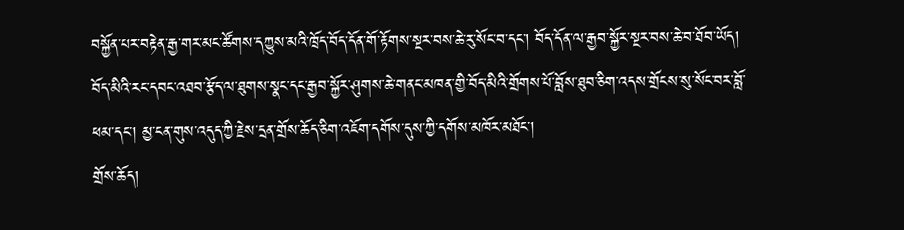བསྐྱོན་པར་བརྟེན་རྒྱ་གར་མང་ཚོགས་དཀྱུས་མའི་ཁྲོད་བོད་དོན་གོ་རྟོགས་སྔར་བས་ཆེ་རུ་སོང་བ་དང་། བོད་དོན་ལ་རྒྱབ་སྐྱོར་སྔར་བས་ཆེ་བ་ཐོབ་ཡོད། བོད་མིའི་རང་དབང་འཐབ་རྩོད་ལ་ཐུགས་སྣང་དང་རྒྱབ་སྐྱོར་ཤུགས་ཆེ་གནང་མཁན་གྱི་བོད་མིའི་གྲོགས་པོ་བློས་ཐུབ་ཅིག་འདས་གྲོངས་སུ་སོང་བར་བློ་ཕམ་དང་། མྱ་ངན་གུས་འདུད་ཀྱི་རྗེས་དྲན་གྲོས་ཆོད་ཅིག་འཇོག་དགོས་དུས་ཀྱི་དགོས་མཁོར་མཐོང་།
གྲོས་ཆོད།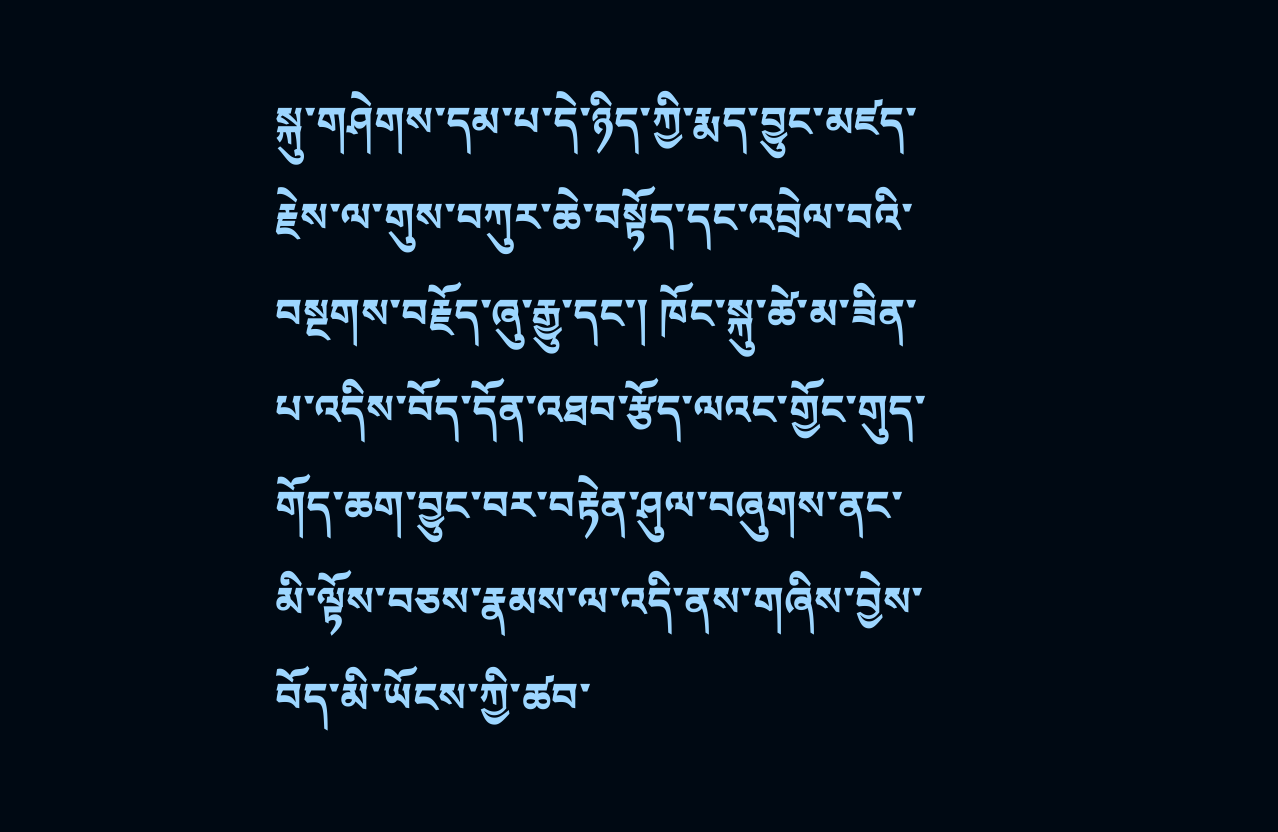སྐུ་གཤེགས་དམ་པ་དེ་ཉིད་ཀྱི་རྨད་བྱུང་མཛད་རྗེས་ལ་གུས་བཀུར་ཆེ་བསྟོད་དང་འབྲེལ་བའི་བསྔགས་བརྗོད་ཞུ་རྒྱུ་དང་། ཁོང་སྐུ་ཚེ་མ་ཟིན་པ་འདིས་བོད་དོན་འཐབ་རྩོད་ལའང་གྱོང་གུད་གོད་ཆག་བྱུང་བར་བརྟེན་ཤུལ་བཞུགས་ནང་མི་ལྟོས་བཅས་རྣམས་ལ་འདི་ནས་གཞིས་བྱེས་བོད་མི་ཡོངས་ཀྱི་ཚབ་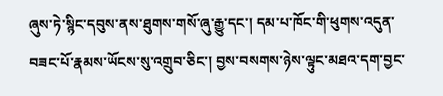ཞུས་ཏེ་སྙིང་དབུས་ནས་ཐུགས་གསོ་ཞུ་རྒྱུ་དང་། དམ་པ་ཁོང་གི་ཕུགས་འདུན་བཟང་པོ་རྣམས་ཡོངས་སུ་འགྲུབ་ཅིང་། བྱས་བསགས་ཉེས་ལྟུང་མཐའ་དག་བྱང་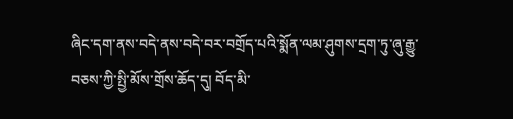ཞིང་དག་ནས་བདེ་ནས་བདེ་བར་བགྲོད་པའི་སྨོན་ལམ་ཤུགས་དྲག་ཏུ་ཞུ་རྒྱུ་བཅས་ཀྱི་སྤྱི་མོས་གྲོས་ཆོད་དུ། བོད་མི་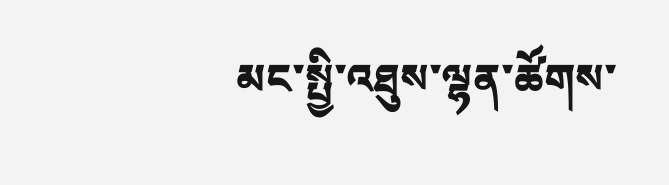མང་སྤྱི་འཐུས་ལྷན་ཚོགས་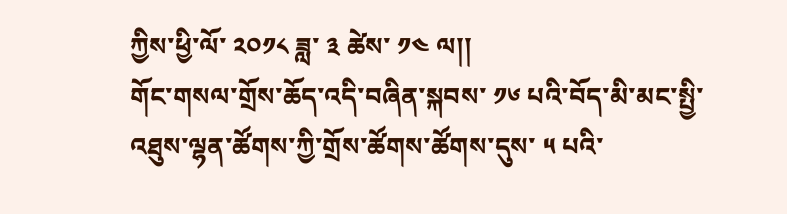ཀྱིས་ཕྱི་ལོ་ ༢༠༡༨ ཟླ་ ༣ ཚེས་ ༡༤ ལ།།
གོང་གསལ་གྲོས་ཆོད་འདི་བཞིན་སྐབས་ ༡༦ པའི་བོད་མི་མང་སྤྱི་འཐུས་ལྷན་ཚོགས་ཀྱི་གྲོས་ཚོགས་ཚོགས་དུས་ ༥ པའི་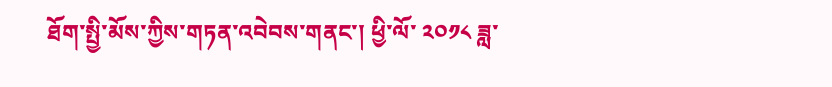ཐོག་སྤྱི་མོས་ཀྱིས་གཏན་འབེབས་གནང་། ཕྱི་ལོ་ ༢༠༡༨ ཟླ་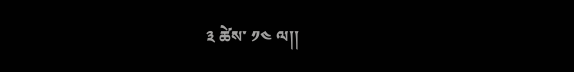༣ ཚེས་ ༡༤ ལ།།